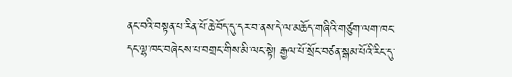ནང་བའི་བསྟན་པ་རིན་པོ་ཆེ་བོད་དུ་དར་བ་ནས་དེ་ལ་མཆོད་གཞིའི་གཙུག་ལག་ཁང་དང་ལྷ་ཁང་བཞེངས་པ་བགྲང་གིས་མི་ལང་སྟེ། རྒྱལ་པོ་སྲོང་བཙན་སྒམ་པོའི་རིང་དུ་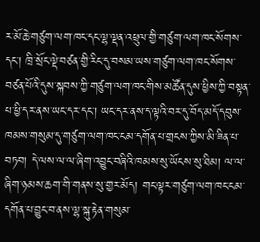ར་མོ་ཆེ་གཙུག་ལག་ཁང་དང་ལྷ་ལྡན་འཕྲུལ་གྱི་གཙུག་ལག་ཁང་སོགས་དང་། ཁྲི་སྲོང་ལྡེ་བཙན་གྱི་རིང་དུ་བསམ་ཡས་གཙུག་ལག་ཁང་སོགས་བཙན་པོའི་དུས་སྐབས་ཀྱི་གཙུག་ལག་ཁང་གིས་མཚོན་དུས་ཕྱིས་ཀྱི་བསྟན་པ་ཕྱི་དར་ནས་ཡང་དར་དང་། ཡང་དར་ནས་ད་ལྟའི་བར་དུ་བོད་མདོ་དབུས་ཁམས་གསུམ་དུ་གཙུག་ལག་ཁང་ངམ་དགོན་པ་གྲངས་ཀྱིས་མི་ཟིན་པ་བཏབ། དེ་ལས་ལ་ལ་ཞིག་འབྱུང་བཞིའི་ཁམས་སུ་ཡོངས་སུ་ཐིམ། ལ་ལ་ཞིག་ཉམས་ཆག་གི་གནས་སུ་གྱར་མོད། གང་ལྟར་གཙུག་ལག་ཁང་ངམ་དགོན་པ་བྱུང་བ་ནས་ལྷ་སྐུ་རྟེན་གསུམ་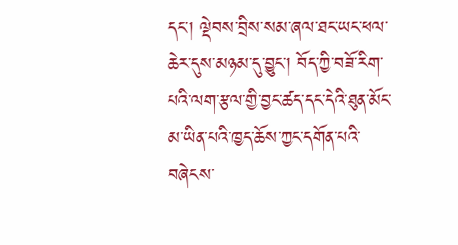དང་། ལྡེབས་བྲིས་སམ་ཞལ་ཐང་ཡང་ཕལ་ཆེར་དུས་མཉམ་དུ་བྱུང་། བོད་ཀྱི་བཟོ་རིག་པའི་ལག་རྩལ་གྱི་བྱང་ཚད་དང་དེའི་ཐུན་མོང་མ་ཡིན་པའི་ཁྱད་ཆོས་ཀྱང་དགོན་པའི་བཞེངས་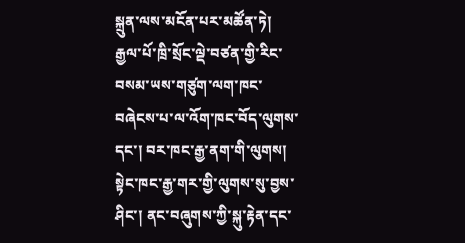སྐྲུན་ལས་མངོན་པར་མཚོན་ཏེ། རྒྱལ་པོ་ཁྲི་སྲོང་ལྡེ་བཙན་གྱི་རིང་བསམ་ཡས་གཙུག་ལག་ཁང་བཞེངས་པ་ལ་འོག་ཁང་བོད་ལུགས་དང་། བར་ཁང་རྒྱ་ནག་གི་ལུགས། སྟེང་ཁང་རྒྱ་གར་གྱི་ལུགས་སུ་བྱས་ཤིང་། ནང་བཞུགས་ཀྱི་སྐུ་རྟེན་དང་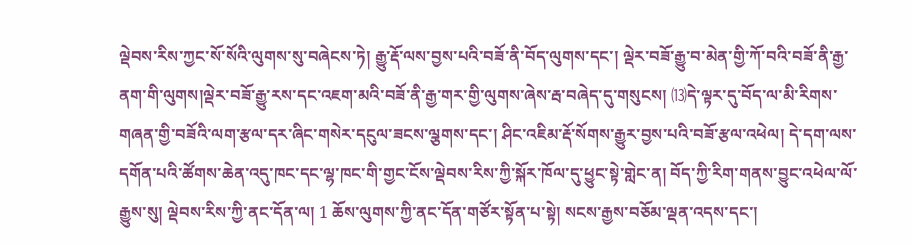ལྡེབས་རིས་ཀྱང་སོ་སོའི་ལུགས་སུ་བཞེངས་ཏེ། རྒྱུ་རྡོ་ལས་བྱས་པའི་བཟོ་ནི་བོད་ལུགས་དང་། ལྡེར་བཟོ་རྒྱུ་བ་མེན་གྱི་ཀོ་བའི་བཟོ་ནི་རྒྱ་ནག་གི་ལུགས།ལྡེར་བཟོ་རྒྱུ་རས་དང་འཇག་མའི་བཟོ་ནི་རྒྱ་གར་གྱི་ལུགས་ཞེས་རྦ་བཞེད་དུ་གསུངས། ⒀དེ་ལྟར་དུ་བོད་ལ་མི་རིགས་གཞན་གྱི་བཟོའི་ལག་རྩལ་དར་ཞིང་གསེར་དངུལ་ཟངས་ལྕགས་དང་། ཤིང་འཇིམ་རྡོ་སོགས་རྒྱུར་བྱས་པའི་བཟོ་རྩལ་འཕེལ། དེ་དག་ལས་དགོན་པའི་ཚོགས་ཆེན་འདུ་ཁང་དང་ལྷ་ཁང་གི་གྱང་ངོས་ལྡེབས་རིས་ཀྱི་སྐོར་ཁོལ་དུ་ཕྱུང་སྟེ་གླེང་ན། བོད་ཀྱི་རིག་གནས་བྱུང་འཕེལ་ལོ་རྒྱུས་སུ། ལྡེབས་རིས་ཀྱི་ནང་དོན་ལ། 1 ཆོས་ལུགས་ཀྱི་ནང་དོན་གཙོར་སྟོན་པ་སྟེ། སངས་རྒྱས་བཅོམ་ལྡན་འདས་དང་།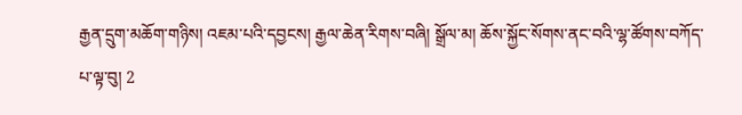རྒྱན་དྲུག་མཆོག་གཉིས། འཇམ་པའི་དབྱངས། རྒྱལ་ཆེན་རིགས་བཞི། སྒྲོལ་མ། ཆོས་སྐྱོང་སོགས་ནང་བའི་ལྷ་ཚོགས་བཀོད་པ་ལྟ་བུ། 2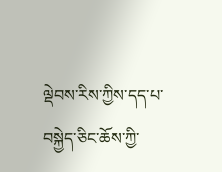ལྡེབས་རིས་ཀྱིས་དད་པ་བསྐྱེད་ཅིང་ཆོས་ཀྱི་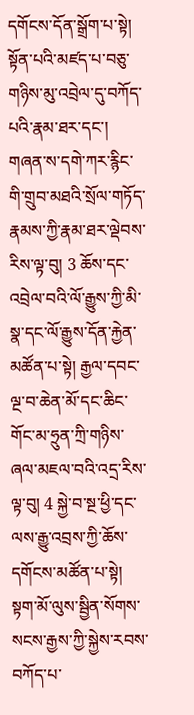དགོངས་དོན་སྒྲོག་པ་སྟེ། སྟོན་པའི་མཛད་པ་བཅུ་གཉིས་མུ་འབྲེལ་དུ་བཀོད་པའི་རྣམ་ཐར་དང་། གཞན་ས་དགེ་ཀར་རྙིང་གི་གྲུབ་མཐའི་སྲོལ་གཏོད་རྣམས་ཀྱི་རྣམ་ཐར་ལྡེབས་རིས་ལྟ་བུ། 3 ཆོས་དང་འབྲེལ་བའི་ལོ་རྒྱུས་ཀྱི་མི་སྣ་དང་ལོ་རྒྱུས་དོན་རྐྱེན་མཚོན་པ་སྟེ། རྒྱལ་དབང་ལྔ་བ་ཆེན་མོ་དང་ཆིང་གོང་མ་ཧྲུན་ཀྲི་གཉིས་ཞལ་མཇལ་བའི་འདྲ་རིས་ལྟ་བུ། 4 སྐྱེ་བ་སྔ་ཕྱི་དང་ལས་རྒྱུ་འབྲས་ཀྱི་ཆོས་དགོངས་མཚོན་པ་སྟེ། སྟག་མོ་ལུས་སྦྱིན་སོགས་སངས་རྒྱས་ཀྱི་སྐྱེས་རབས་བཀོད་པ་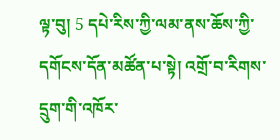ལྟ་བུ། 5 དཔེ་རིས་ཀྱི་ལམ་ནས་ཆོས་ཀྱི་དགོངས་དོན་མཚོན་པ་སྟེ། འགྲོ་བ་རིགས་དྲུག་གི་འཁོར་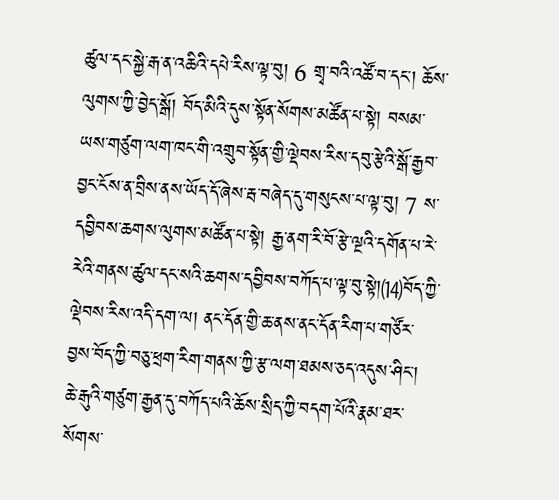ཚུལ་དང་སྐྱེ་རྒ་ན་འཆིའི་དཔེ་རིས་ལྟ་བུ། 6 གྲྭ་བའི་འཚོ་བ་དང་། ཆོས་ལུགས་ཀྱི་བྱེད་སྒོ། བོད་མིའི་དུས་སྟོན་སོགས་མཚོན་པ་སྟེ། བསམ་ཡས་གཙུག་ལག་ཁང་གི་འགྲུབ་སྟོན་གྱི་ལྡེབས་རིས་དབུ་རྩེའི་སྒོ་རྒྱབ་བྱང་ངོས་ན་བྲིས་ནས་ཡོད་དོ་ཞེས་རྦ་བཞེད་དུ་གསུངས་པ་ལྟ་བུ། 7 ས་དབྱིབས་ཆགས་ལུགས་མཚོན་པ་སྟེ། རྒྱ་ནག་རི་བོ་རྩེ་ལྔའི་དགོན་པ་རེ་རེའི་གནས་ཚུལ་དང་སའི་ཆགས་དབྱིབས་བཀོད་པ་ལྟ་བུ་སྟེ།⒁བོད་ཀྱི་ལྡེབས་རིས་འདི་དག་ལ། ནང་དོན་གྱི་ཆ་ནས་ནང་དོན་རིག་པ་གཙོར་བྱས་བོད་ཀྱི་བཅུ་ཕྲག་རིག་གནས་ཀྱི་རྩ་ལག་ཐམས་ཅད་འདུས་ཤིང་། ཆེ་རྒུའི་གཙུག་རྒྱན་དུ་བཀོད་པའི་ཆོས་སྲིད་ཀྱི་བདག་པོའི་རྣམ་ཐར་སོགས་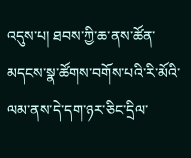འདུས་པ། ཐབས་ཀྱི་ཆ་ནས་ཚོན་མདངས་སྣ་ཚོགས་བགོས་པའི་རི་མོའི་ལམ་ནས་དེ་དག་ཉར་ཅིང་དྲིལ་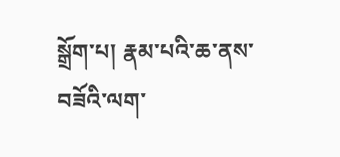སྒྲོག་པ། རྣམ་པའི་ཆ་ནས་བཟོའི་ལག་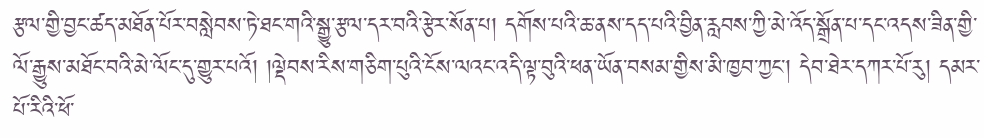རྩལ་གྱི་བྱང་ཚད་མཐོན་པོར་བསླེབས་ཏེ་ཐང་གའི་སྒྱུ་རྩལ་དར་བའི་རྩེར་སོན་པ། དགོས་པའི་ཆ་ནས་དད་པའི་བྱིན་རླབས་ཀྱི་མེ་འོད་སྒྲོན་པ་དང་འདས་ཟིན་གྱི་ལོ་རྒྱུས་མཐོང་བའི་མེ་ལོང་དུ་གྱུར་པའོ། །ལྡེབས་རིས་གཅིག་པུའི་ངོས་ལའང་འདི་ལྟ་བུའི་ཕན་ཡོན་བསམ་གྱིས་མི་ཁྱབ་ཀྱང་། དེབ་ཐེར་དཀར་པོ་རུ། དམར་པོ་རིའི་ཕོ་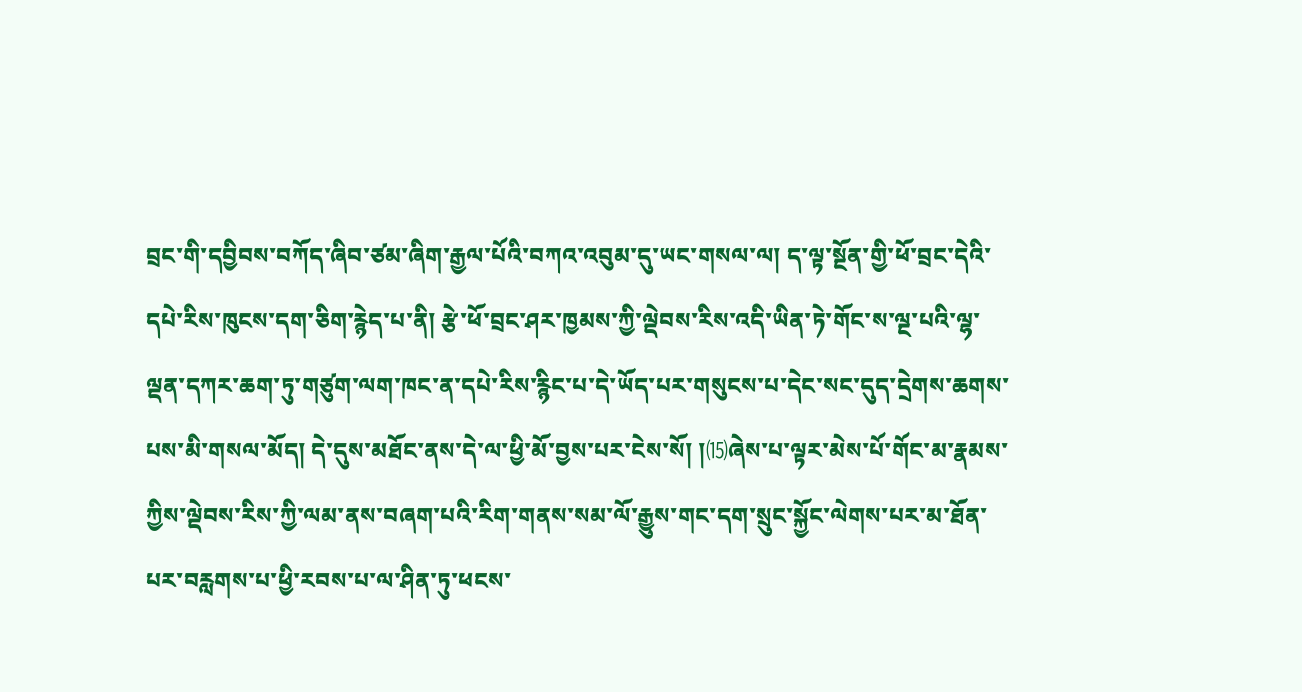བྲང་གི་དབྱིབས་བཀོད་ཞིབ་ཙམ་ཞིག་རྒྱལ་པོའི་བཀའ་འབུམ་དུ་ཡང་གསལ་ལ། ད་ལྟ་སྔོན་གྱི་ཕོ་བྲང་དེའི་དཔེ་རིས་ཁུངས་དག་ཅིག་རྙེད་པ་ནི། རྩེ་ཕོ་བྲང་ཤར་ཁྱམས་ཀྱི་ལྡེབས་རིས་འདི་ཡིན་ཏེ་གོང་ས་ལྔ་པའི་ལྷ་ལྡན་དཀར་ཆག་ཏུ་གཙུག་ལག་ཁང་ན་དཔེ་རིས་རྙིང་པ་དེ་ཡོད་པར་གསུངས་པ་དེང་སང་དུད་དྲེགས་ཆགས་པས་མི་གསལ་མོད། དེ་དུས་མཐོང་ནས་དེ་ལ་ཕྱི་མོ་བྱས་པར་ངེས་སོ། །⒂ཞེས་པ་ལྟར་མེས་པོ་གོང་མ་རྣམས་ཀྱིས་ལྡེབས་རིས་ཀྱི་ལམ་ནས་བཞག་པའི་རིག་གནས་སམ་ལོ་རྒྱུས་གང་དག་སྲུང་སྐྱོང་ལེགས་པར་མ་ཐོན་པར་བརླགས་པ་ཕྱི་རབས་པ་ལ་ཤིན་ཏུ་ཕངས་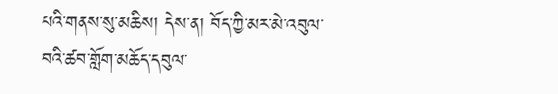པའི་གནས་སུ་མཆིས། དེས་ན། བོད་ཀྱི་མར་མེ་འབུལ་བའི་ཚབ་གློག་མཆོད་དབུལ་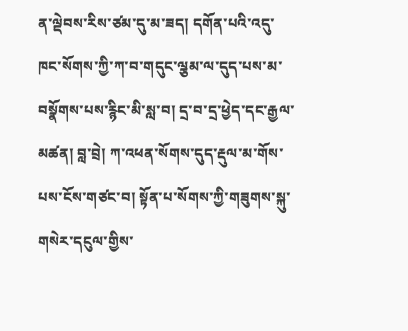ན་ལྡེབས་རིས་ཙམ་དུ་མ་ཟད། དགོན་པའི་འདུ་ཁང་སོགས་ཀྱི་ཀ་བ་གདུང་ལྕམ་ལ་དུད་པས་མ་བསྣོགས་པས་རྙིང་མི་སླ་བ། དྲ་བ་དྲ་ཕྱེད་དང་རྒྱལ་མཚན། བླ་བྲེ། ཀ་འཕན་སོགས་དུད་རྡུལ་མ་གོས་པས་ངོས་གཙང་བ། སྟོན་པ་སོགས་ཀྱི་གཟུགས་སྐུ་གསེར་དངུལ་གྱིས་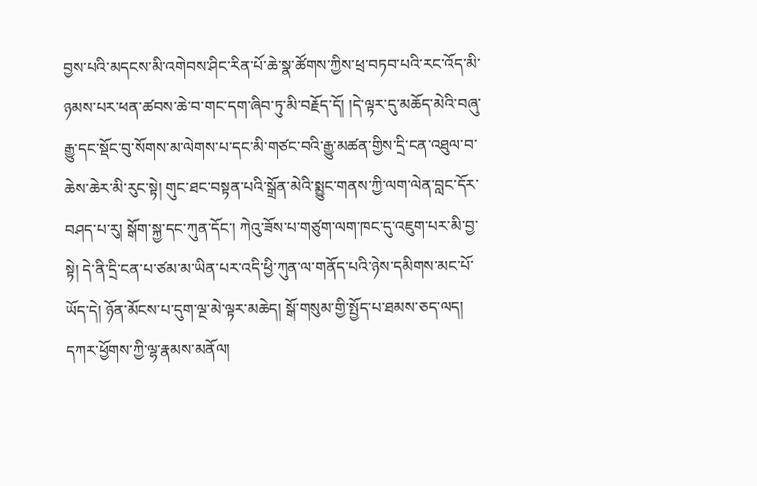བྱས་པའི་མདངས་མི་འགེབས་ཤིང་རིན་པོ་ཆེ་སྣ་ཚོགས་ཀྱིས་ཕྲ་བཏབ་པའི་རང་འོད་མི་ཉམས་པར་ཕན་ཚབས་ཆེ་བ་གང་དག་ཞིབ་ཏུ་མི་བརྗོད་དོ། །དེ་ལྟར་དུ་མཆོད་མེའི་བཞུ་རྒྱུ་དང་སྡོང་བུ་སོགས་མ་ལེགས་པ་དང་མི་གཙང་བའི་རྒྱུ་མཚན་གྱིས་དྲི་ངན་འཐུལ་བ་ཆེས་ཆེར་མི་རུང་སྟེ། གུང་ཐང་བསྟན་པའི་སྒྲོན་མེའི་སྨྱུང་གནས་ཀྱི་ལག་ལེན་བླང་དོར་བཤད་པ་རུ། སྒོག་སྐྱ་དང་ཀུན་དོང་། ཀེའུ་ཟོས་པ་གཙུག་ལག་ཁང་དུ་འཇུག་པར་མི་བྱ་སྟེ། དེ་ནི་དྲི་ངན་པ་ཙམ་མ་ཡིན་པར་འདི་ཕྱི་ཀུན་ལ་གནོད་པའི་ཉེས་དམིགས་མང་པོ་ཡོད་དེ། ཉོན་མོངས་པ་དུག་ལྔ་མེ་ལྟར་མཆེད། སྒོ་གསུམ་གྱི་སྤྱོད་པ་ཐམས་ཅད་ལད། དཀར་ཕྱོགས་ཀྱི་ལྷ་རྣམས་མནོལ།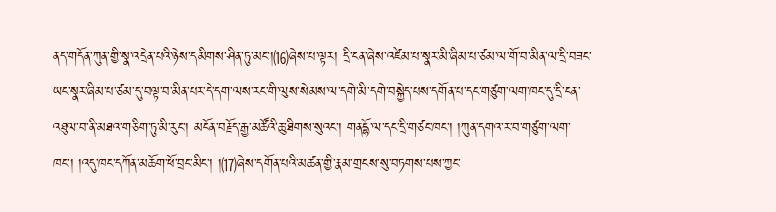ནད་གདོན་ཀུན་གྱི་སྣ་འདྲེན་པའི་ཉེས་དམིགས་ཤིན་ཏུ་མང་།⒃ཞེས་པ་ལྟར། དྲི་ངན་ཞེས་འཛེམ་པ་སྣར་མི་ཞིམ་པ་ཙམ་ལ་གོ་བ་མིན་ལ་དྲི་བཟང་ཡང་སྣར་ཞིམ་པ་ཙམ་དུ་བལྟ་བ་མིན་པར་དེ་དག་ལས་རང་གི་ལུས་སེམས་ལ་དགེ་མི་དགེ་བསྐྱེད་པས་དགོན་པ་དང་གཙུག་ལག་ཁང་དུ་དྲི་ངན་འཐུལ་བ་ནི་མཐའ་གཅིག་ཏུ་མི་རུང་། མངོན་བརྗོད་རྒྱ་མཚོའི་ཆུ་ཐིགས་སུའང་། གནདྷོ་ལ་དང་དྲི་གཙང་ཁང་། །ཀུན་དགའ་ར་བ་གཙུག་ལག་ཁང་། །འདུ་ཁང་དཀོན་མཆོག་ཕོ་བྲང་མིང་། །⒄ཞེས་དགོན་པའི་མཚན་གྱི་རྣམ་གྲངས་སུ་བཏགས་པས་ཀྱང་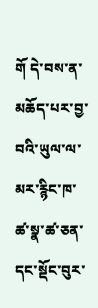གོ དེ་བས་ན་མཆོད་པར་བྱ་བའི་ཡུལ་ལ་མར་རྙིང་ཁ་ཚ་སྣ་ཚ་ཅན་དང་སྡོང་བུར་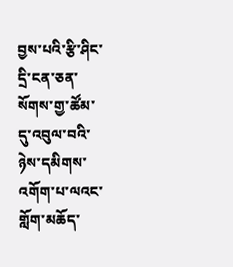བྱས་པའི་རྩི་ཤིང་དྲི་ངན་ཅན་སོགས་གྱ་ཚོམ་དུ་འབུལ་བའི་ཉེས་དམིགས་འགོག་པ་ལའང་གློག་མཆོད་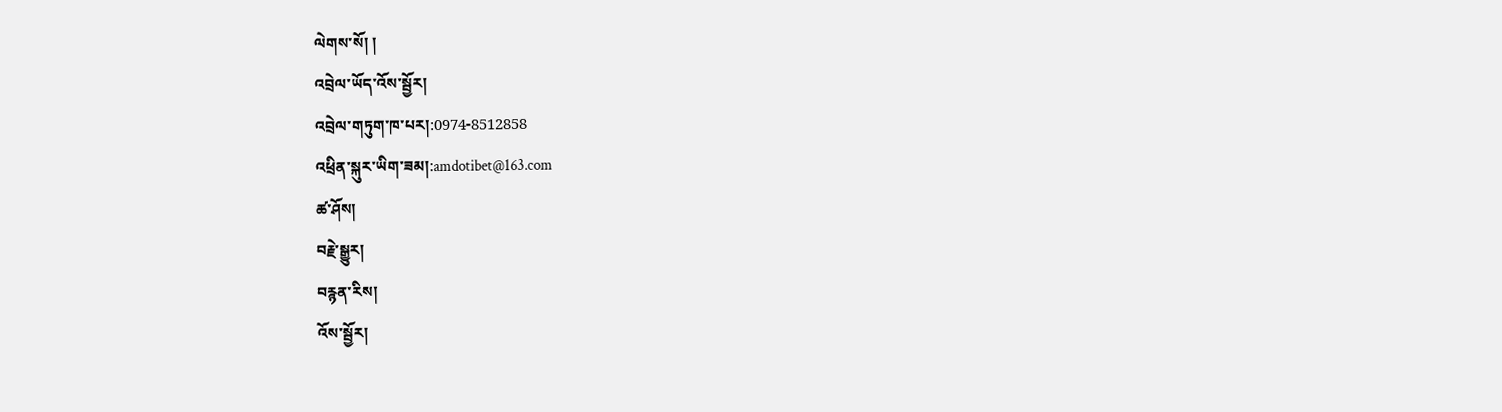ལེགས་སོ། །
འབྲེལ་ཡོད་འོས་སྦྱོར།
འབྲེལ་གཏུག་ཁ་པར།:0974-8512858
འཕྲིན་སྐུར་ཡིག་ཟམ།:amdotibet@163.com
ཚ་ཤོས།
བརྗེ་སྒྱུར།
བརྙན་རིས།
འོས་སྦྱོར།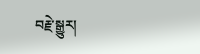བརྗེ་སྒྱུར།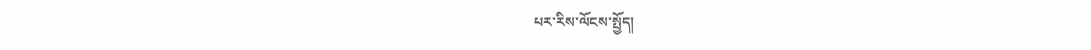པར་རིས་ལོངས་སྤྱོད།